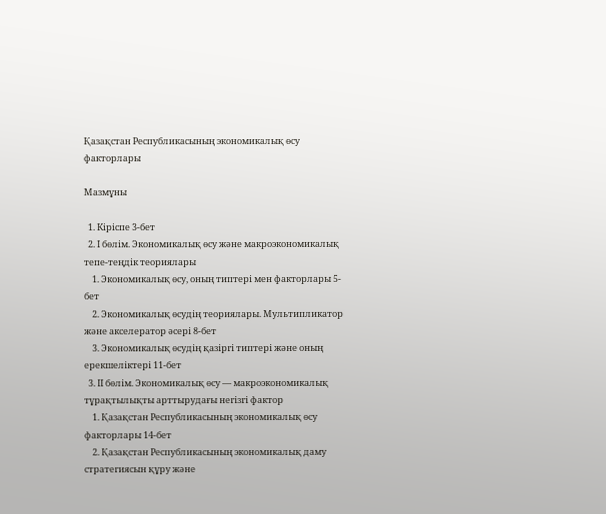Қазақстан Республикасының экономикалық өсу факторлары

Мазмұны

  1. Кіріспе 3-бет
  2. І бөлім. Экономикалық өсу және макроэкономикалық тепе-теңдік теориялары
    1. Экономикалық өсу, оның типтері мен факторлары 5-бет
    2. Экономикалық өсудің теориялары. Мультипликатор және акселератор әсері 8-бет
    3. Экономикалық өсудің қазіргі типтері және оның ерекшеліктері 11-бет
  3. ІІ бөлім. Экономикалық өсу — макроэкономикалық тұрақтылықты арттырудағы негізгі фактор
    1. Қазақстан Республикасының экономикалық өсу факторлары 14-бет
    2. Қазақстан Республикасының экономикалық даму стратегиясын құру және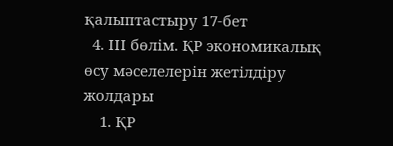қалыптастыру 17-бет
  4. ІІІ бөлім. ҚР экономикалық өсу мәселелерін жетілдіру жолдары
    1. ҚР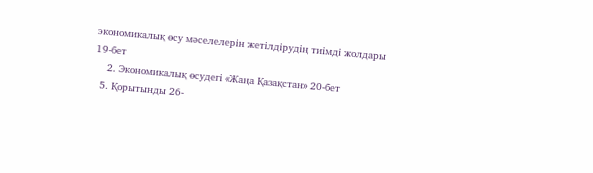экономикалық өсу мәселелерін жетілдірудің тиімді жолдары 19-бет
    2. Экономикалық өсудегі «Жаңа Қазақстан» 20-бет
  5. Қорытынды 26-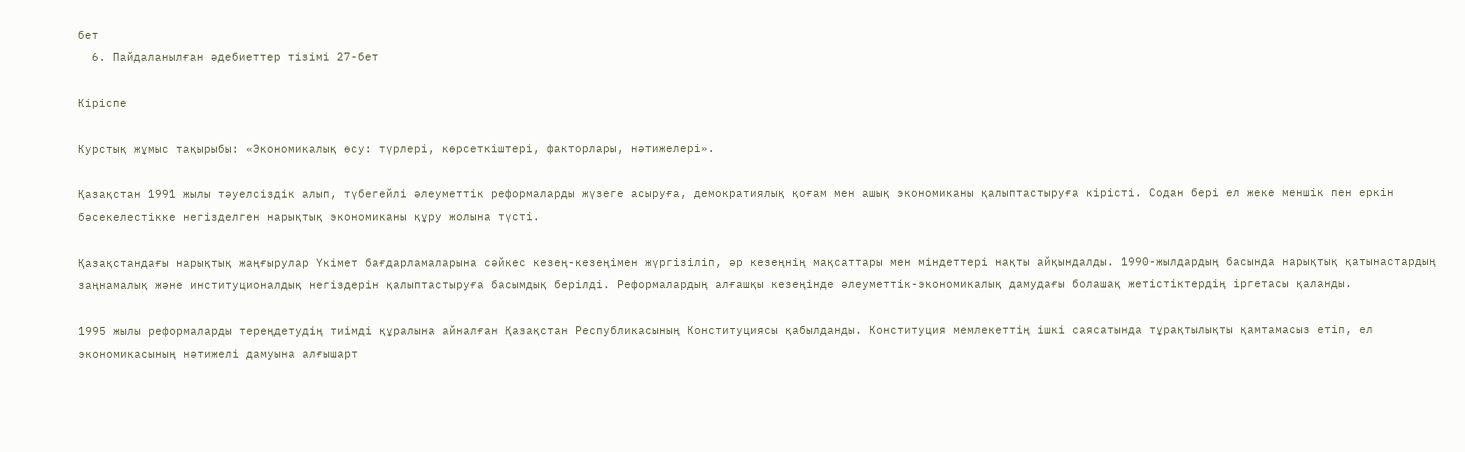бет
  6. Пайдаланылған әдебиеттер тізімі 27-бет

Кіріспе

Курстық жұмыс тақырыбы: «Экономикалық өсу: түрлері, көрсеткіштері, факторлары, нәтижелері».

Қазақстан 1991 жылы тәуелсіздік алып, түбегейлі әлеуметтік реформаларды жүзеге асыруға, демократиялық қоғам мен ашық экономиканы қалыптастыруға кірісті. Содан бері ел жеке меншік пен еркін бәсекелестікке негізделген нарықтық экономиканы құру жолына түсті.

Қазақстандағы нарықтық жаңғырулар Үкімет бағдарламаларына сәйкес кезең-кезеңімен жүргізіліп, әр кезеңнің мақсаттары мен міндеттері нақты айқындалды. 1990-жылдардың басында нарықтық қатынастардың заңнамалық және институционалдық негіздерін қалыптастыруға басымдық берілді. Реформалардың алғашқы кезеңінде әлеуметтік-экономикалық дамудағы болашақ жетістіктердің іргетасы қаланды.

1995 жылы реформаларды тереңдетудің тиімді құралына айналған Қазақстан Республикасының Конституциясы қабылданды. Конституция мемлекеттің ішкі саясатында тұрақтылықты қамтамасыз етіп, ел экономикасының нәтижелі дамуына алғышарт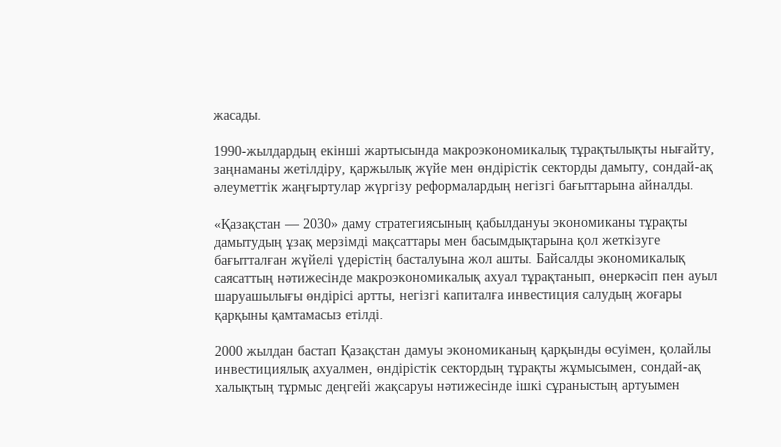жасады.

1990-жылдардың екінші жартысында макроэкономикалық тұрақтылықты нығайту, заңнаманы жетілдіру, қаржылық жүйе мен өндірістік секторды дамыту, сондай-ақ әлеуметтік жаңғыртулар жүргізу реформалардың негізгі бағыттарына айналды.

«Қазақстан — 2030» даму стратегиясының қабылдануы экономиканы тұрақты дамытудың ұзақ мерзімді мақсаттары мен басымдықтарына қол жеткізуге бағытталған жүйелі үдерістің басталуына жол ашты. Байсалды экономикалық саясаттың нәтижесінде макроэкономикалық ахуал тұрақтанып, өнеркәсіп пен ауыл шаруашылығы өндірісі артты, негізгі капиталға инвестиция салудың жоғары қарқыны қамтамасыз етілді.

2000 жылдан бастап Қазақстан дамуы экономиканың қарқынды өсуімен, қолайлы инвестициялық ахуалмен, өндірістік сектордың тұрақты жұмысымен, сондай-ақ халықтың тұрмыс деңгейі жақсаруы нәтижесінде ішкі сұраныстың артуымен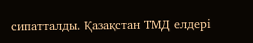сипатталды. Қазақстан ТМД елдері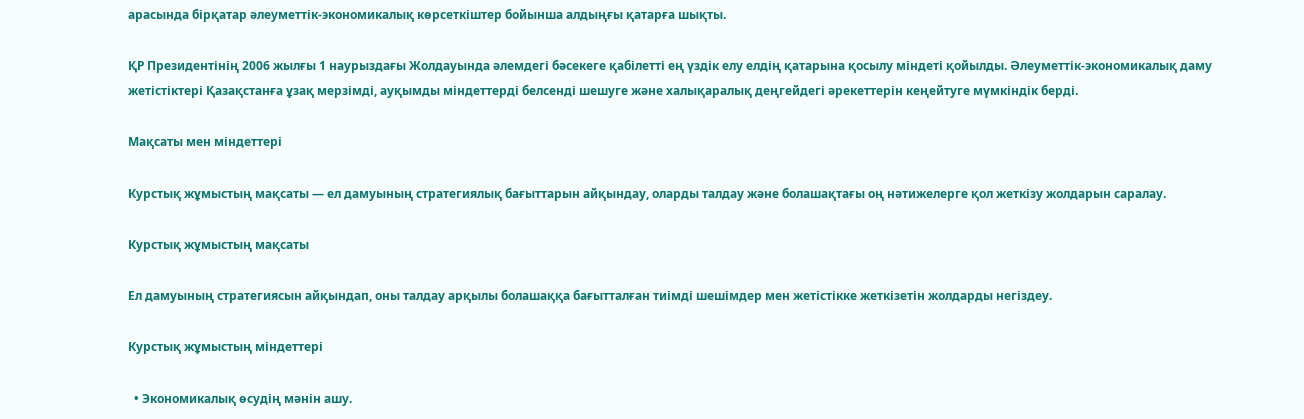арасында бірқатар әлеуметтік-экономикалық көрсеткіштер бойынша алдыңғы қатарға шықты.

ҚР Президентінің 2006 жылғы 1 наурыздағы Жолдауында әлемдегі бәсекеге қабілетті ең үздік елу елдің қатарына қосылу міндеті қойылды. Әлеуметтік-экономикалық даму жетістіктері Қазақстанға ұзақ мерзімді, ауқымды міндеттерді белсенді шешуге және халықаралық деңгейдегі әрекеттерін кеңейтуге мүмкіндік берді.

Мақсаты мен міндеттері

Курстық жұмыстың мақсаты — ел дамуының стратегиялық бағыттарын айқындау, оларды талдау және болашақтағы оң нәтижелерге қол жеткізу жолдарын саралау.

Курстық жұмыстың мақсаты

Ел дамуының стратегиясын айқындап, оны талдау арқылы болашаққа бағытталған тиімді шешімдер мен жетістікке жеткізетін жолдарды негіздеу.

Курстық жұмыстың міндеттері

  • Экономикалық өсудің мәнін ашу.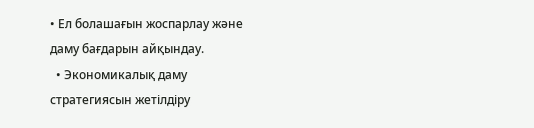• Ел болашағын жоспарлау және даму бағдарын айқындау.
  • Экономикалық даму стратегиясын жетілдіру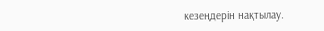кезеңдерін нақтылау.